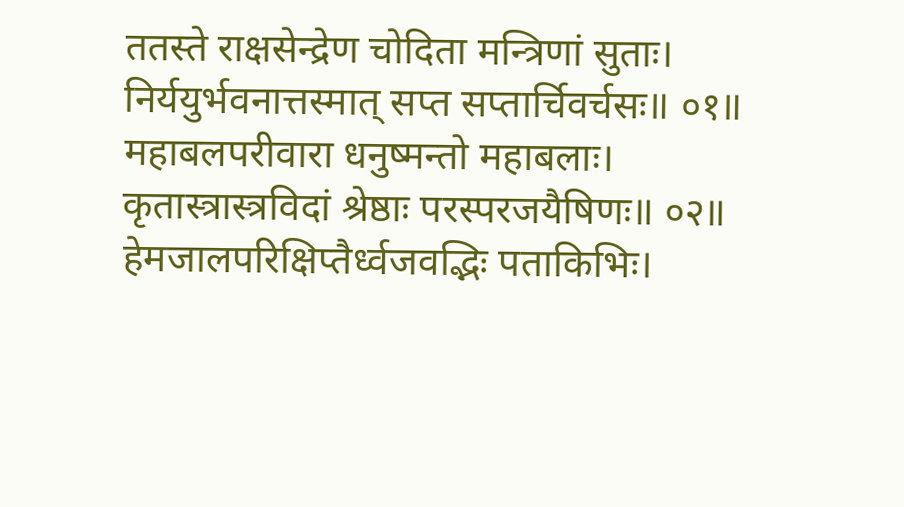ततस्ते राक्षसेन्द्रेण चोदिता मन्त्रिणां सुताः। निर्ययुर्भवनात्तस्मात् सप्त सप्तार्चिवर्चसः॥ ०१॥ महाबलपरीवारा धनुष्मन्तो महाबलाः। कृतास्त्रास्त्रविदां श्रेष्ठाः परस्परजयैषिणः॥ ०२॥ हेमजालपरिक्षिप्तैर्ध्वजवद्भिः पताकिभिः।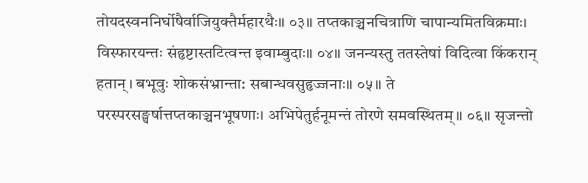तोयदस्वननिर्घोषैर्वाजियुक्तैर्महारथैः॥ ०३॥ तप्तकाञ्चनचित्राणि चापान्यमितविक्रमाः। विस्फारयन्तः संहृष्टास्तटित्वन्त इवाम्बुदाः॥ ०४॥ जनन्यस्तु ततस्तेषां विदित्वा किंकरान् हतान्। बभूवुः शोकसंभ्रान्ता: सबान्धवसुहृज्जनाः॥ ०५॥ ते परस्परसङ्घर्षात्तप्तकाञ्चनभूषणाः। अभिपेतुर्हनूमन्तं तोरणे समवस्थितम्॥ ०६॥ सृजन्तो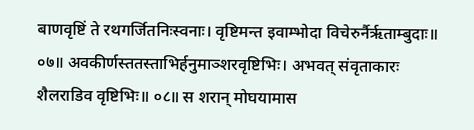बाणवृष्टिं ते रथगर्जितनिःस्वनाः। वृष्टिमन्त इवाम्भोदा विचेरुर्नैर्ऋताम्बुदाः॥ ०७॥ अवकीर्णस्ततस्ताभिर्हनुमाञ्शरवृष्टिभिः। अभवत् संवृताकारः शैलराडिव वृष्टिभिः॥ ०८॥ स शरान् मोघयामास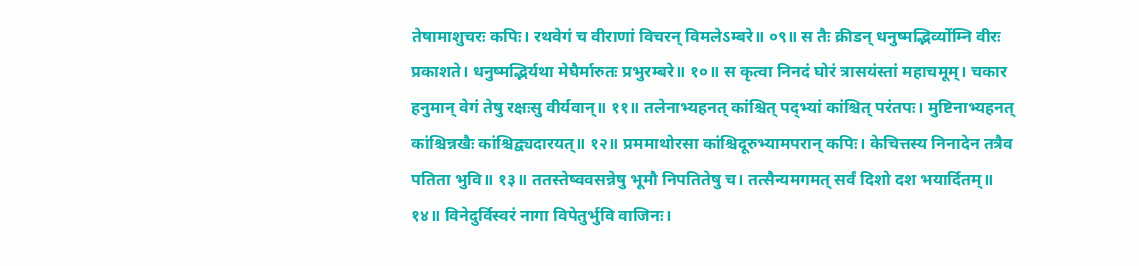तेषामाशुचरः कपिः। रथवेगं च वीराणां विचरन् विमलेऽम्बरे॥ ०९॥ स तैः क्रीडन् धनुष्मद्भिर्व्योम्नि वीरः प्रकाशते। धनुष्मद्भिर्यथा मेघैर्मारुतः प्रभुरम्बरे॥ १०॥ स कृत्वा निनदं घोरं त्रासयंस्तां महाचमूम्। चकार हनुमान् वेगं तेषु रक्षःसु वीर्यवान्॥ ११॥ तलेनाभ्यहनत् कांश्चित् पद्भ्यां कांश्चित् परंतपः। मुष्टिनाभ्यहनत् कांश्चिन्नखैः कांश्चिद्व्यदारयत्॥ १२॥ प्रममाथोरसा कांश्चिदूरुभ्यामपरान् कपिः। केचित्तस्य निनादेन तत्रैव पतिता भुवि॥ १३॥ ततस्तेष्ववसन्नेषु भूमौ निपतितेषु च। तत्सैन्यमगमत् सर्वं दिशो दश भयार्दितम्॥ १४॥ विनेदुर्विस्वरं नागा विपेतुर्भुवि वाजिनः।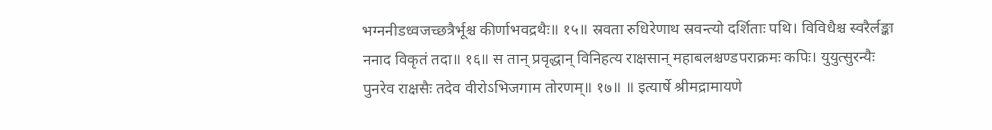भग्ननीडध्वजच्छत्रैर्भूश्च कीर्णाभवद्रथैः॥ १५॥ स्रवता रुधिरेणाथ स्रवन्त्यो दर्शिताः पथि। विविधैश्च स्वरैर्लङ्का ननाद विकृतं तदा॥ १६॥ स तान् प्रवृद्धान् विनिहत्य राक्षसान् महाबलश्चण्डपराक्रमः कपिः। युयुत्सुरन्यैः पुनरेव राक्षसैः तदेव वीरोऽभिजगाम तोरणम्॥ १७॥ ॥ इत्यार्षे श्रीमद्रामायणे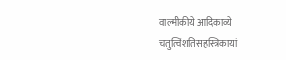वाल्मीकीये आदिकाव्ये चतुत्विंशतिसहस्त्रिकायां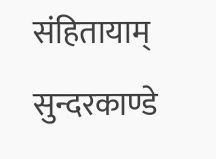संहितायाम् सुन्दरकाण्डे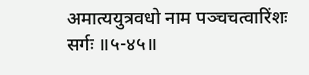अमात्ययुत्रवधो नाम पञ्चचत्वारिंशः सर्गः ॥५-४५॥